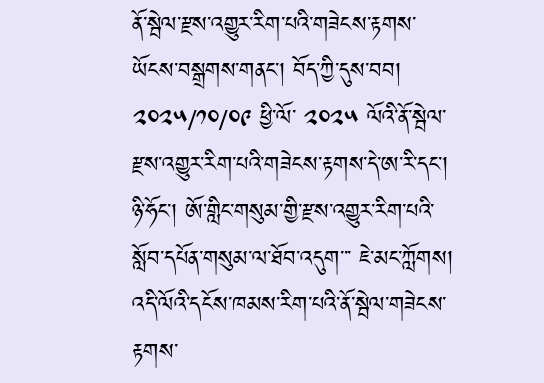ནོ་སྦེལ་རྫས་འགྱུར་རིག་པའི་གཟེངས་རྟགས་ཡོངས་བསྒྲགས་གནང་། བོད་ཀྱི་དུས་བབ། ༢༠༢༥/༡༠/༠༩ ཕྱི་ལོ་ ༢༠༢༥ ལོའི་ནོ་སྦེལ་རྫས་འགྱུར་རིག་པའི་གཟེངས་རྟགས་དེ་ཨ་རི་དང་། ཉི་ཧོང་། ཨོ་གླིང་གསུམ་གྱི་རྫས་འགྱུར་རིག་པའི་སློབ་དཔོན་གསུམ་ལ་ཐོབ་འདུག་་་ ཇེ་མང་ཀློགས།
འདི་ལོའི་དངོས་ཁམས་རིག་པའི་ནོ་སྦེལ་གཟེངས་རྟགས་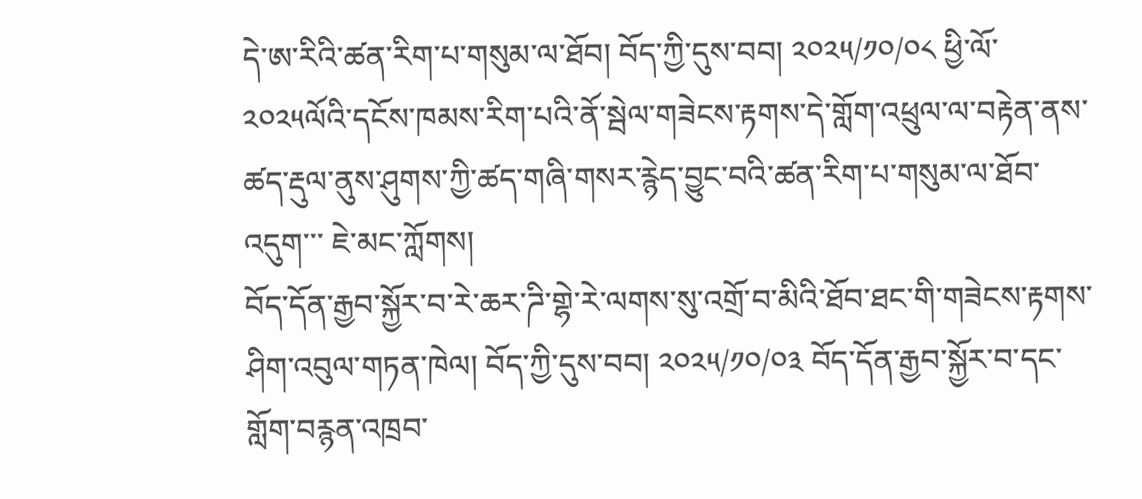དེ་ཨ་རིའི་ཚན་རིག་པ་གསུམ་ལ་ཐོབ། བོད་ཀྱི་དུས་བབ། ༢༠༢༥/༡༠/༠༨ ཕྱི་ལོ་ ༢༠༢༥ལོའི་དངོས་ཁམས་རིག་པའི་ནོ་སྦེལ་གཟེངས་རྟགས་དེ་གློག་འཕྲུལ་ལ་བརྟེན་ནས་ཚད་རྡུལ་ནུས་ཤུགས་ཀྱི་ཚད་གཞི་གསར་རྙེད་བྱུང་བའི་ཚན་རིག་པ་གསུམ་ལ་ཐོབ་འདུག་་་ ཇེ་མང་ཀློགས།
བོད་དོན་རྒྱབ་སྐྱོར་བ་རེ་ཆར་ཌི་གྷེ་རེ་ལགས་སུ་འགྲོ་བ་མིའི་ཐོབ་ཐང་གི་གཟེངས་རྟགས་ཤིག་འབུལ་གཏན་ཁེལ། བོད་ཀྱི་དུས་བབ། ༢༠༢༥/༡༠/༠༣ བོད་དོན་རྒྱབ་སྐྱོར་བ་དང་གློག་བརྙན་འཁྲབ་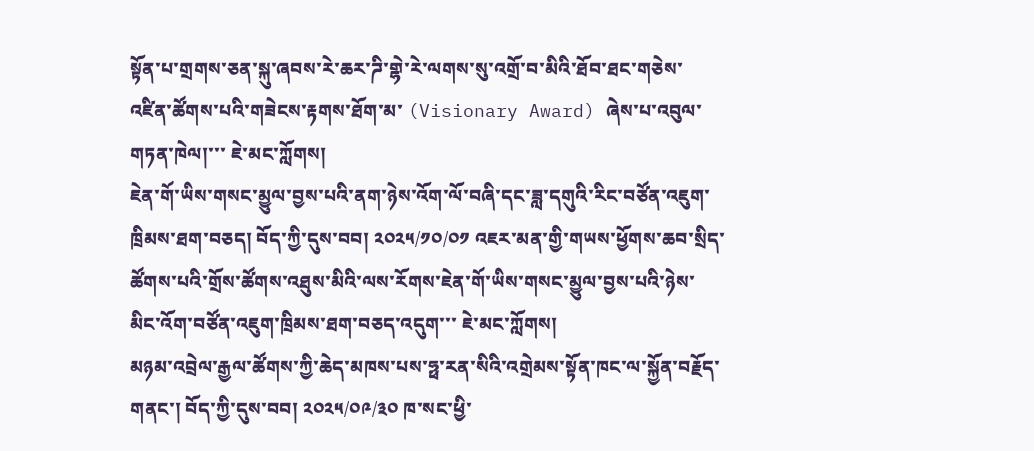སྟོན་པ་གྲགས་ཅན་སྐུ་ཞབས་རེ་ཆར་ཌི་གྷེ་རེ་ལགས་སུ་འགྲོ་བ་མིའི་ཐོབ་ཐང་གཅེས་འཛིན་ཚོགས་པའི་གཟེངས་རྟགས་ཐོག་མ་ (Visionary Award) ཞེས་པ་འབུལ་གཏན་ཁེལ།་་་ ཇེ་མང་ཀློགས།
ཇེན་གོ་ཡིས་གསང་མྱུལ་བྱས་པའི་ནག་ཉེས་འོག་ལོ་བཞི་དང་ཟླ་དགུའི་རིང་བཙོན་འཇུག་ཁྲིམས་ཐག་བཅད། བོད་ཀྱི་དུས་བབ། ༢༠༢༥/༡༠/༠༡ འཇར་མན་གྱི་གཡས་ཕྱོགས་ཆབ་སྲིད་ཚོགས་པའི་གྲོས་ཚོགས་འཐུས་མིའི་ལས་རོགས་ཇེན་གོ་ཡིས་གསང་མྱུལ་བྱས་པའི་ཉེས་མིང་འོག་བཙོན་འཇུག་ཁྲིམས་ཐག་བཅད་འདུག་་་ ཇེ་མང་ཀློགས།
མཉམ་འབྲེལ་རྒྱལ་ཚོགས་ཀྱི་ཆེད་མཁས་པས་ཧྥ་རན་སིའི་འགྲེམས་སྟོན་ཁང་ལ་སྐྱོན་བརྗོད་གནང་། བོད་ཀྱི་དུས་བབ། ༢༠༢༥/༠༩/༣༠ ཁ་སང་ཕྱི་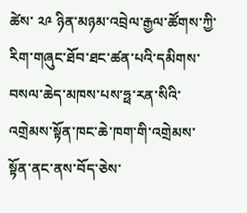ཚེས་ ༢༩ ཉིན་མཉམ་འབྲེལ་རྒྱལ་ཚོགས་ཀྱི་རིག་གཞུང་ཐོབ་ཐང་ཚན་པའི་དམིགས་བསལ་ཆེད་མཁས་པས་ཧྥ་རན་སིའི་འགྲེམས་སྟོན་ཁང་ཆེ་ཁག་གི་འགྲེམས་སྟོན་ནང་ནས་བོད་ཅེས་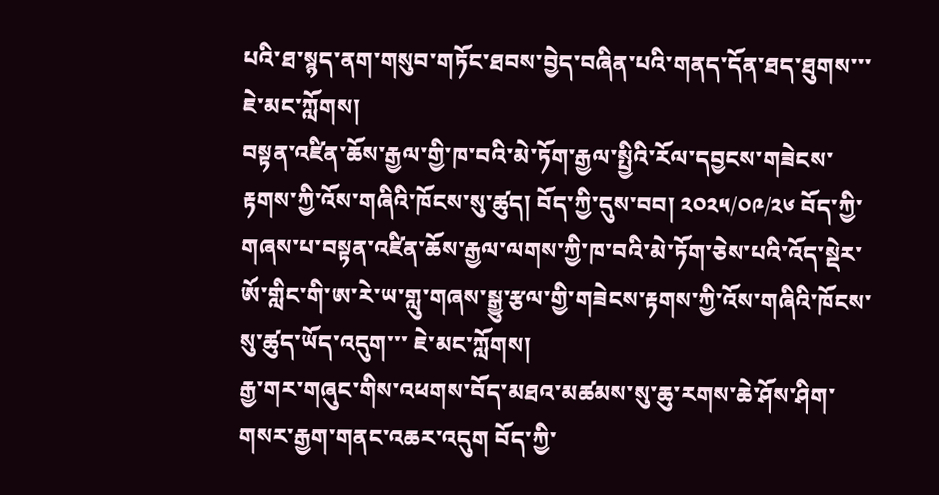པའི་ཐ་སྙད་ནག་གསུབ་གཏོང་ཐབས་བྱེད་བཞིན་པའི་གནད་དོན་ཐད་ཐུགས་་་ ཇེ་མང་ཀློགས།
བསྟན་འཛིན་ཆོས་རྒྱལ་གྱི་ཁ་བའི་མེ་ཏོག་རྒྱལ་སྤྱིའི་རོལ་དབྱངས་གཟེངས་རྟགས་ཀྱི་འོས་གཞིའི་ཁོངས་སུ་ཚུད། བོད་ཀྱི་དུས་བབ། ༢༠༢༥/༠༩/༢༦ བོད་ཀྱི་གཞས་པ་བསྟན་འཛིན་ཆོས་རྒྱལ་ལགས་ཀྱི་ཁ་བའི་མེ་ཏོག་ཅེས་པའི་འོད་སྡེར་ཨོ་གླིང་གི་ཨ་རེ་ཡ་གླུ་གཞས་སྒྱུ་རྩལ་གྱི་གཟེངས་རྟགས་ཀྱི་འོས་གཞིའི་ཁོངས་སུ་ཚུད་ཡོད་འདུག་་་ ཇེ་མང་ཀློགས།
རྒྱ་གར་གཞུང་གིས་འཕགས་བོད་མཐའ་མཚམས་སུ་ཆུ་རགས་ཆེ་ཤོས་ཤིག་གསར་རྒྱག་གནང་འཆར་འདུག བོད་ཀྱི་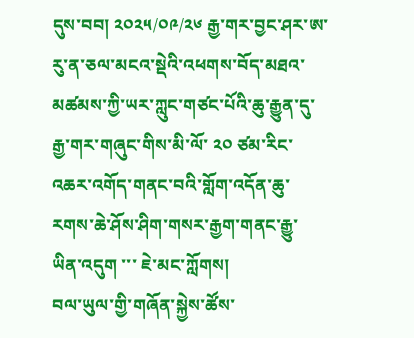དུས་བབ། ༢༠༢༥/༠༩/༢༦ རྒྱ་གར་བྱང་ཤར་ཨ་རུ་ན་ཅལ་མངའ་སྡེའི་འཕགས་བོད་མཐའ་མཚམས་ཀྱི་ཡར་ཀླུང་གཙང་པོའི་ཆུ་རྒྱུན་དུ་རྒྱ་གར་གཞུང་གིས་མི་ལོ་ ༢༠ ཙམ་རིང་འཆར་འགོད་གནང་བའི་གློག་འདོན་ཆུ་རགས་ཆེ་ཤོས་ཤིག་གསར་རྒྱག་གནང་རྒྱུ་ཡིན་འདུག ་་་ ཇེ་མང་ཀློགས།
བལ་ཡུལ་གྱི་གཞོན་སྐྱེས་ཚོས་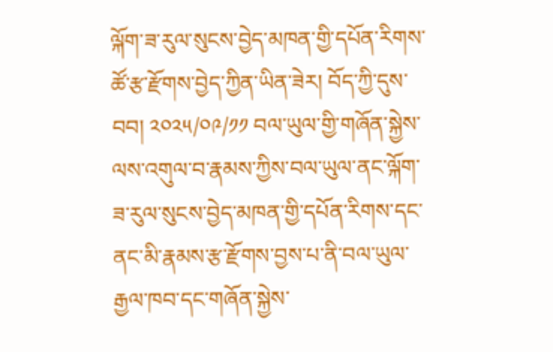ལྐོག་ཟ་རུལ་སུངས་བྱེད་མཁན་གྱི་དཔོན་རིགས་ཚོ་རྩ་རྫོགས་བྱེད་ཀྱིན་ཡིན་ཟེར། བོད་ཀྱི་དུས་བབ། ༢༠༢༥/༠༩/༡༡ བལ་ཡུལ་གྱི་གཞོན་སྐྱེས་ལས་འགུལ་བ་རྣམས་ཀྱིས་བལ་ཡུལ་ནང་ལྐོག་ཟ་རུལ་སུངས་བྱེད་མཁན་གྱི་དཔོན་རིགས་དང་ནང་མི་རྣམས་རྩ་རྫོགས་བྱས་པ་ནི་བལ་ཡུལ་རྒྱལ་ཁབ་དང་གཞོན་སྐྱེས་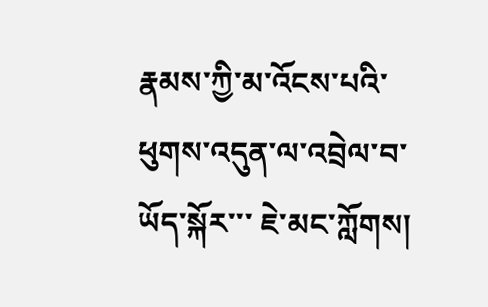རྣམས་ཀྱི་མ་འོངས་པའི་ཕུགས་འདུན་ལ་འབྲེལ་བ་ཡོད་སྐོར་་་ ཇེ་མང་ཀློགས།